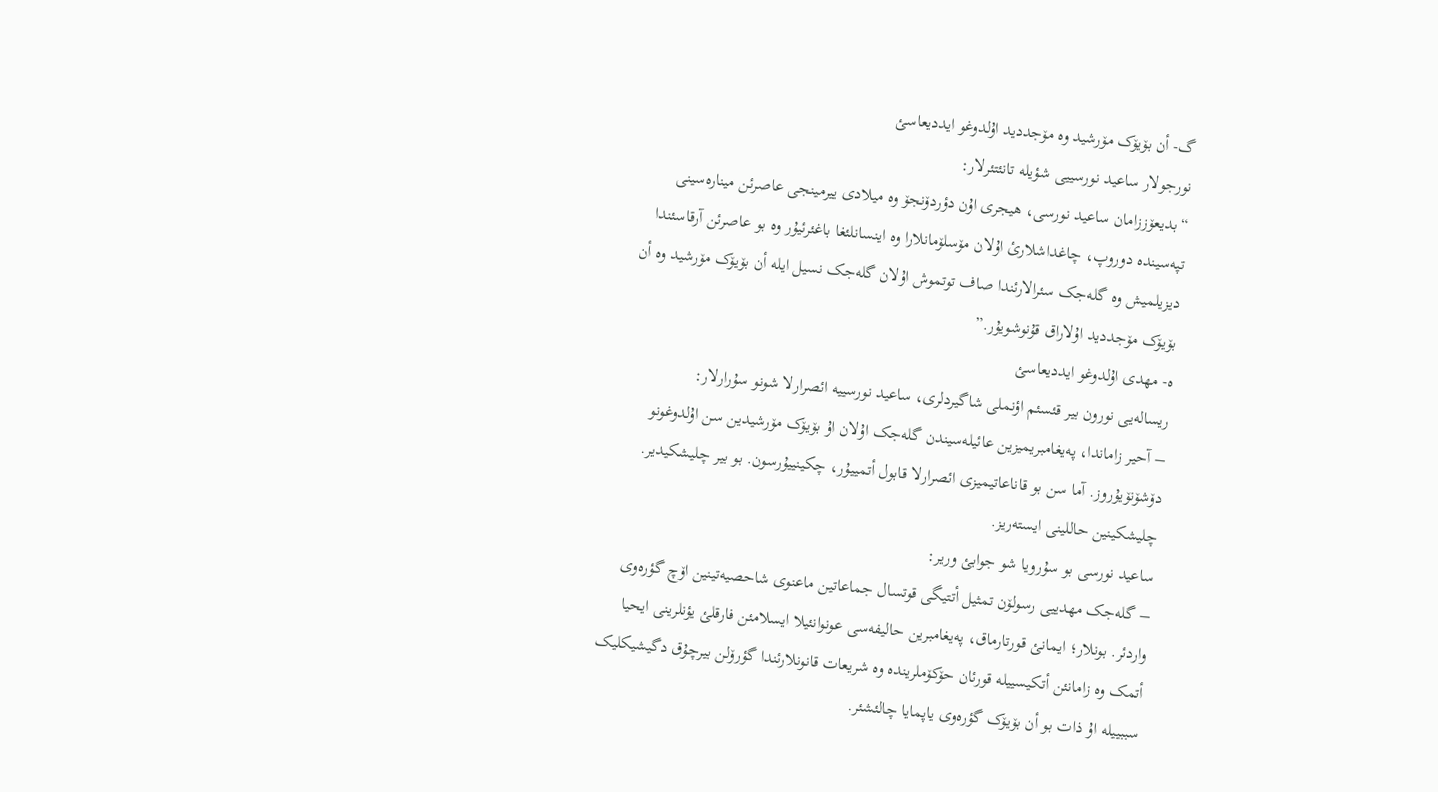گ- أن بۆیۆک مۆرشید وە مۆجددید اۇلدوغو ایددیعاسئ
نورجولار ساعید نورسییی شؤیلە تانئتئرلار:
“بدیعۆززامان ساعید نورسی، هیجری اۇن دؤردۆنجۆ وە میلادی ییرمینجی عاصرئن مینارەسینی تپەسیندە دوروپ، چاغداشلارئ اۇلان مۆسلۆمانلارا وە اینسانلئغا باغئرئیۇر وە بو عاصرئن آرقاسئندا دیزیلمیش وە گلەجک سئرالارئندا صاف توتموش اۇلان گلەجک نسیل ایلە أن بۆیۆک مۆرشید وە أن بۆیۆک مۆجددید اۇلاراق قۇنوشویۇر.”
ه- مهدی اۇلدوغو ایددیعاسئ
ریسالەیی نورون بیر قئسئم اؤنملی شاگیردلری، ساعید نورسییە ائصرارلا شونو سۇرارلار:
– آحیر زاماندا، پەیغامبریمیزین عائیلەسیندن گلەجک اۇلان اۇ بۆیۆک مۆرشیدین سن اۇلدوغونو دۆشۆنۆیۇروز. آما سن بو قاناعاتیمیزی ائصرارلا قابول أتمییۇر، چکینییۇرسون. بو بیر چلیشکیدیر. چلیشکینین حاللینی ایستەریز.
ساعید نورسی بو سۇرویا شو جوابئ وریر:
– گلەجک مهدییی رسولۆن تمثیل أتتیگی قوتسال جماعاتین ماعنوی شاحصیەتینین اۆچ گؤرەوی واردئر. بونلار؛ ایمانئ قورتارماق، پەیغامبرین حالیفەسی عونوانئیلا ایسلامئن فارقلئ یؤنلرینی ایحیا أتمک وە زامانئن أتکیسییلە قورئان حۆکۆملریندە وە شریعات قانونلارئندا گؤرۆلن بیرچۇق دگیشیکلیک سببییلە اۇ ذات بو أن بۆیۆک گؤرەوی یاپمایا چالئشئر.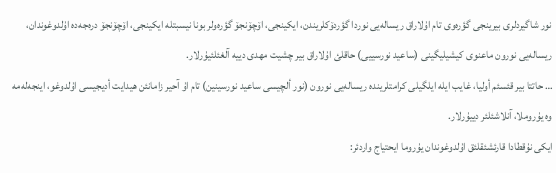نور شاگیردلری بیرینجی گؤرەوی تام اۇلاراق ریسالەیی نوردا گؤردۆکلریندن، ایکینجی، اۆچۆنجۆ گؤرەولر بونا نیسبتلە ایکینجی، اۆچۆنجۆ درەجەدە اۇلدوغوندان، ریسالەیی نورون ماعنوی کیشیلیگینی (ساعید نورسییی) حاقلئ اۇلاراق بیر چشیت مهدی دییە آلغئلئیۇرلار.
… حاتتا بیر قئسئم أولیا، غایب ایلە ایلگیلی کرامتلریندە ریسالەیی نورون (نور ألچیسی ساعید نورسینین) تام اۇ آحیر زامانئن هیدایت أدیجیسی اۇلدوغو، اینجەلەمە وە یۇروملا، آنلاشئلئر دییۇرلار.
ایکی نۇقطادا قارئشئقلئق اۇلدوغوندان یۇروما ایحتیاج واردئر: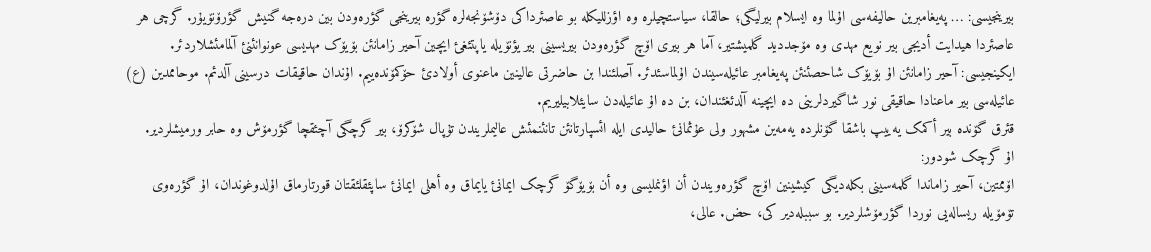بیرینجیسی: … پەیغامبرین حالیفەسی اۇلما وە ایسلام بیرلیگی؛ حالقا، سیاستچیلرە وە اؤزللیکلە بو عاصئرداکی دۆشۆنجەلرە گؤرە بیرینجی گؤرەودن بین درەجە گنیش گؤرۆنۆیۇر. گرچی هر عاصئردا هیدایت أدیجی بیر نویع مهدی وە مۆجددید گلمیشتیر، آما هر بیری اۆچ گؤرەودن بیریسینی بیر یؤنۆیلە یاپتئغئ ایچین آحیر زامانئن بۆیۆک مهدیسی عونوانئنئ آلمامئشلاردئر.
ایکینجیسی: آحیر زامانئن اۇ بۆیۆک شاحصئنئن پەیغامبر عائیلەسیندن اۇلماسئدئر. آصلئندا بن حاضرتی عالینین ماعنوی أولادئ حۆکمۆندەییم. اۇندان حاقیقات درسینی آلدئم. موحاممدین (ع) عائیلەسی بیر ماعنادا حاقیقی نور شاگیردلرینی دە ایچینە آلدئغئندان، بن دە اۇ عائیلەدن سایئلابیلیریم.
قئرق گۆندە بیر أکمک یەییپ باشقا گۆنلردە یەمەین مشهور ولی عۇثمانئ حالیدی ایلە ائسپارتانئن تانئنمئش عالیملریندن تۇپال شۆکرۆ، بیر گرچگی آچئقچا گؤرمۆش وە حابر ورمیشلردیر.
اۇ گرچک شودور:
اۆممتین، آحیر زاماندا گلمەسینی بکلەدیگی کیشینین اۆچ گؤرەویندن أن اؤنملیسی وە أن بۆیۆگۆ گرچک ایمانئ یایماق وە أهلی ایمانئ ساپئقلئقتان قورتارماق اۇلدوغوندان، اۇ گؤرەوی تۆمۆیلە ریسالەیی نوردا گؤرمۆشلردیر. بو سببلەدیر کی، حض. عالی،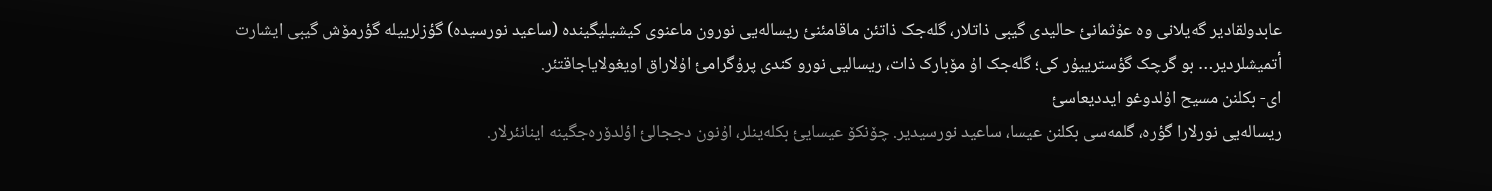عابدولقادیر گەیلانی وە عۇثمانئ حالیدی گیبی ذاتلار، گلەجک ذاتئن ماقامئنئ ریسالەیی نورون ماعنوی کیشیلیگیندە (ساعید نورسیدە) گؤزلرییلە گؤرمۆش گیبی ایشارت أتمیشلردیر… بو گرچک گؤسترییۇر کی؛ گلەجک اۇ مۆبارک ذات، ریسالیی نورو کندی پرۇگرامئ اۇلاراق اویغولایاجاقتئر.
ای- بکلنن مسیح اۇلدوغو ایددیعاسئ
ریسالەیی نورلارا گؤرە، گلمەسی بکلنن عیسا، ساعید نورسیدیر. چۆنکۆ عیسایئ بکلەینلر، اۇنون دججالئ اؤلدۆرەجگینە اینانئرلار.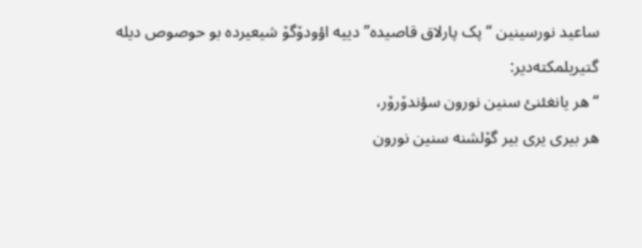ساعید نورسینین “پک پارلاق قاصیدە” دییە اؤودۆگۆ شیعیردە بو حوصوص دیلە گتیریلمکتەدیر:
“هر یانغئنئ سنین نورون سؤندۆرۆر،
هر بیری یری بیر گۆلشنە سنین نورون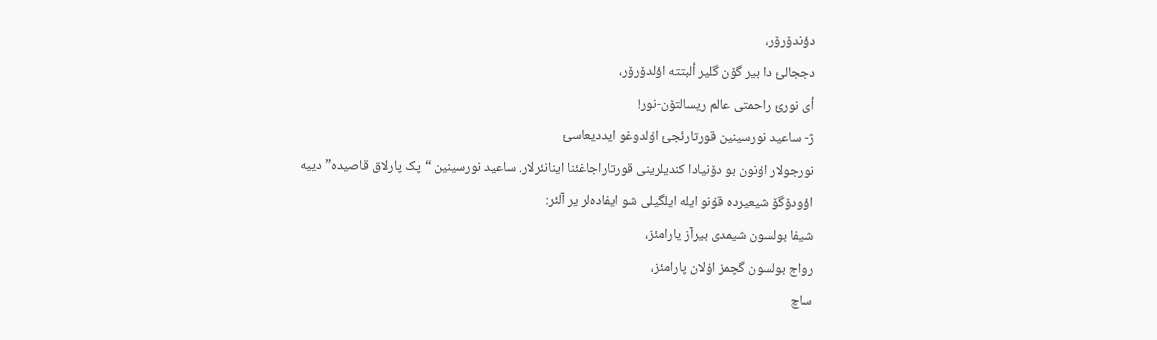دؤندۆرۆر،
دججالئ دا بیر گۆن گلیر ألبتتە اؤلدۆرۆر،
أی نورئ راحمتی عالم ریسالتۆن-نور!
ژ- ساعید نورسینین قورتارئجئ اۇلدوغو ایددیعاسئ
نورجولار اۇنون بو دۆنیادا کندیلرینی قورتاراجاغئنا اینانئرلار. ساعید نورسینین “پک پارلاق قاصیدە” دییە اؤودۆگۆ شیعیردە قۇنو ایلە ایلگیلی شو ایفادەلر یر آلئر:
شیفا بولسون شیمدی بیرآز یارامئز،
رواج بولسون گچمز اۇلان پارامئز،
ساچ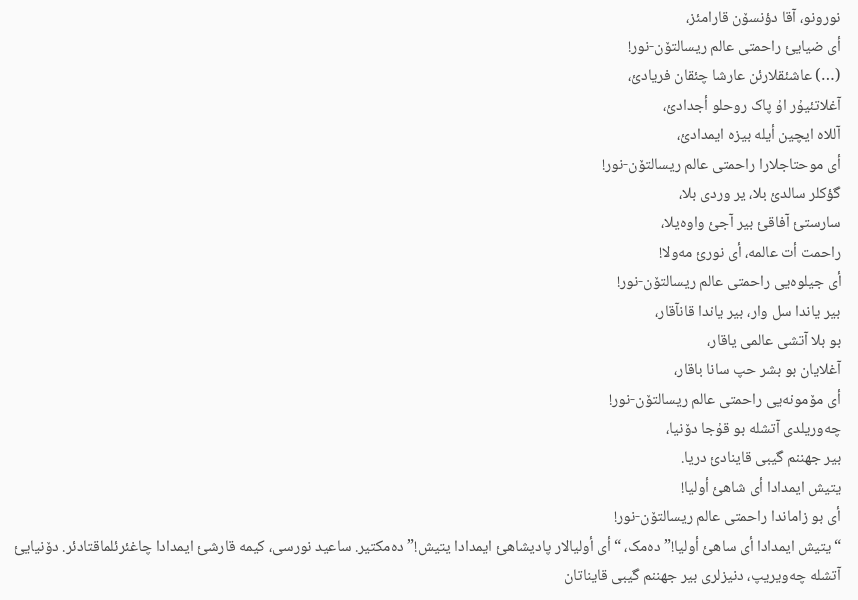نورونو، آقا دؤنسۆن قارامئز،
أی ضیایئ راحمتی عالم ریسالتۆن-نور!
(…) عاشئقلارئن عارشا چئقان فریادئ،
آغلاتئیۇر اۇ پاک روحلو أجدادئ،
آللاە ایچین أیلە بیزە ایمدادئ،
أی موحتاجلارا راحمتی عالم ریسالتۆن-نور!
گؤکلر سالدئ بلا، یر وردی بلا،
سارستئ آفاقئ بیر آجئ واوەیلا،
راحمت أت عالمە، أی نورئ مەولا!
أی جیلوەیی راحمتی عالم ریسالتۆن-نور!
بیر یاندا سل وار، بیر یاندا قانآقار،
بو بلا آتشی عالمی یاقار،
آغلایان بو بشر حپ سانا باقار،
أی مۆمونەیی راحمتی عالم ریسالتۆن-نور!
چەوریلدی آتشلە بو قۇجا دۆنیا،
بیر جهننم گیبی قاینادئ دریا.
یتیش ایمدادا أی شاهئ أولیا!
أی بو زاماندا راحمتی عالم ریسالتۆن-نور!
“یتیش ایمدادا أی ساهئ أولیا!” دەمک، “أی أولیالار پادیشاهئ ایمدادا یتیش!” دەمکتیر. ساعید نورسی، کیمە قارشئ ایمدادا چاغئرئلماقتادئر. دۆنیایئ آتشلە چەویریپ، دنیزلری بیر جهننم گیبی قایناتان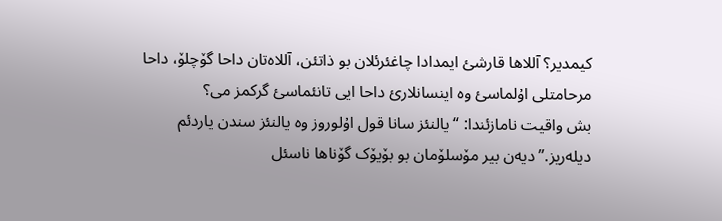کیمدیر؟ آللاها قارشئ ایمدادا چاغئرئلان بو ذاتئن، آللاەتان داحا گۆچلۆ، داحا مرحامتلی اۇلماسئ وە اینسانلارئ داحا ایی تانئماسئ گرکمز می؟
بش واقیت نامازئندا: “یالنئز سانا قول اۇلوروز وە یالنئز سندن یاردئم دیلەریز.” دیەن بیر مۆسلۆمان بو بۆیۆک گۆناها ناسئل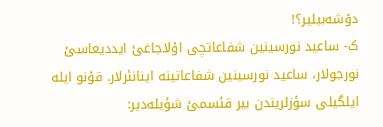دۆشەبیلیر؟!
ک- ساعید نورسینین شفاعاتچی اۇلاجاغئ ایددیعاسئ
نورجولار، ساعید نورسینین شفاعاتینە اینانئرلار. قۇنو ایلە ایلگیلی سؤزلریندن بیر قئسمئ شؤیلەدیر: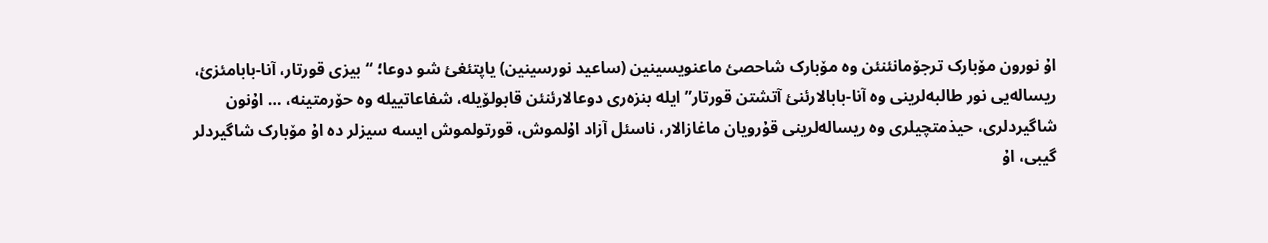اۇ نورون مۆبارک ترجۆمانئنئن وە مۆبارک شاحصئ ماعنویسینین (ساعید نورسینین) یاپتئغئ شو دوعا؛ “بیزی قورتار، آنا-بابامئزئ، ریسالەیی نور طالبەلرینی وە آنا-بابالارئنئ آتشتن قورتار” ایلە بنزەری دوعالارئنئن قابولۆیلە، شفاعاتییلە وە حۆرمتینە، … اۇنون شاگیردلری، حیذمتچیلری وە ریسالەلرینی قۇرویان ماغازالار، ناسئل آزاد اۇلموش، قورتولموش ایسە سیزلر دە اۇ مۆبارک شاگیردلر گیبی، اۇ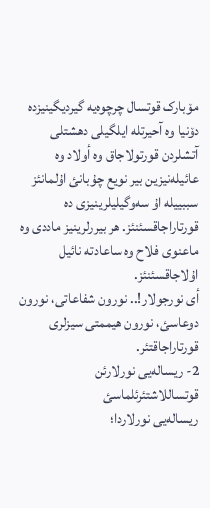مۆبارک قوتسال چرچوەیە گیردیگینیزدە دۆنیا وە آحیرتلە ایلگیلی دهشتلی آتشلردن قورتولاجاق وە أولاد وە عائیلەنیزین بیر نویع چۇبانئ اۇلمانئز سببییلە اۇ سەوگیلیلرینیزی دە قورتاراجاقسئنئز. هر بیررلرینیز ماددی وە ماعنوی فلاح وە ساعادتە نائیل اۇلاجاقسئنئز.
أی نورجولار!.. نورون شفاعاتی، نورون دوعاسئ، نورون هیممتی سیزلری قورتاراجاقتئر.
2- ریسالەیی نورلارئن قوتساللاشتئرئلماسئ
ریسالەیی نورلاردا؛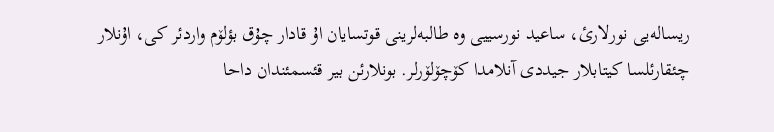ریسالەیی نورلارئ، ساعید نورسییی وە طالبەلرینی قوتسایان اۇ قادار چۇق بؤلۆم واردئر کی، اۇنلار چئقارئلسا کیتابلار جیددی آنلامدا کۆچۆلۆرلر. بونلارئن بیر قئسمئندان داحا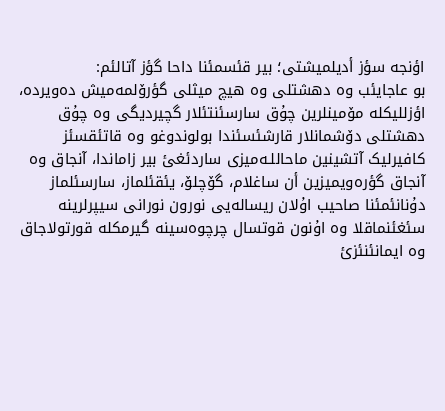اؤنجە سؤز أدیلمیشتی؛ بیر قئسمئنا داحا گؤز آتالئم:
بو عاجایئب وە دهشتلی وە هیچ میثلی گؤرۆلمەمیش دەویردە، اؤزللیکلە مۆمینلرین چۇق سارسئنتئلار گچیردیگی وە چۇق دهشتلی دۆشمانلار قارشئسئندا بولوندوغو وە قاتئقسئز کافیرلیک آتشینین ماحاللـەمیزی ساردئغئ بیر زاماندا، آنجاق وە آنجاق گؤرەویمیزین أن ساغلام، گۆچلۆ، یئقئلماز، سارسئلماز دۇنانئمئنا صاحیب اۇلان ریسالەیی نورون نورانی سیپرلرینە سئغئنماقلا وە اۇنون قوتسال چرچوەسینە گیرمکلە قورتولاجاق وە ایمانئنئزئ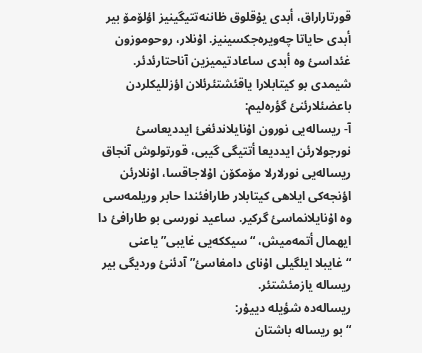قورتاراراق، أبدی یۇقلوق ظاننەتتیگینیز اؤلۆمۆ بیر أبدی حایاتا چەویرەجکسینیز. اۇنلار، روحوموزون غئداسئ وە أبدی ساعادتیمیزین آناحتارئدئر.
شیمدی بو کیتابلارا یاقئشتئرئلان اؤزللیکلردن باعضئلارئنئ گؤرەلیم:
آ- ریسالەیی نورون اۇنایلاندئغئ ایددیعاسئ
نورجولارئن ایددیعا أتتیگی گیبی، قورتولوش آنجاق ریسالەیی نورلارلا مۆمکۆن اۇلاجاقسا، اۇنلارئن اؤنجەکی ایلاهی کیتابلار طارافئندا حابر وریلمەسی وە اۇنایلانماسئ گرکیر. ساعید نورسی بو طارافئ دا ایهمال أتمەمیش، “سیککەیی غایبی” یاعنی “غایبلا ایلگیلی اۇنای دامغاسئ” آدئنئ وردیگی بیر ریسالە یازمئشتئر.
ریسالەدە شؤیلە دییۇر:
“بو ریسالە باشتان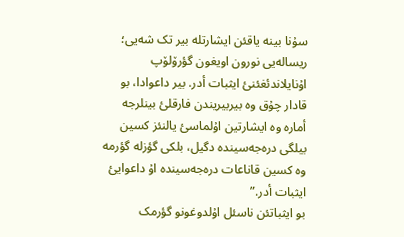سۇنا بینە یاقئن ایشارتلە بیر تک شەیی؛ ریسالەیی نورون اویغون گؤرۆلۆپ اۇنایلاندئغئنئ ایثبات أدر. بیر داعوادا، بو قادار چۇق وە بیربیریندن فارقلئ بینلرجە أمارە وە ایشارتین اۇلماسئ یالنئز کسین بیلگی درەجەسیندە دگیل، بلکی گؤزلە گؤرمە وە کسین قاناعات درەجەسیندە اۇ داعوایئ ایثبات أدر.”
بو ایثباتئن ناسئل اۇلدوغونو گؤرمک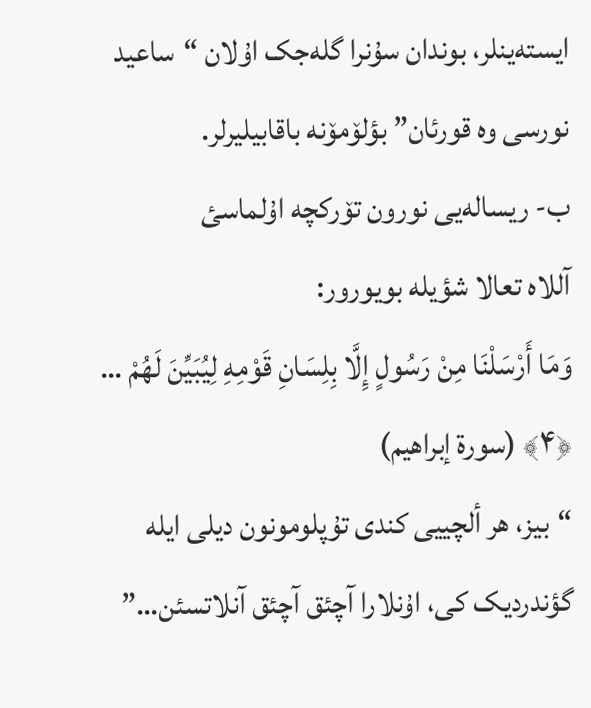ایستەینلر، بوندان سۇنرا گلەجک اۇلان “ساعید نورسی وە قورئان” بؤلۆمۆنە باقابیلیرلر.
ب- ریسالەیی نورون تۆرکچە اۇلماسئ
آللاە تعالا شؤیلە بویورور:
وَمَا أَرْسَلْنَا مِنْ رَسُولٍ إِلَّا بِلِسَانِ قَوْمِهِ لِيُبَيِّنَ لَهُمْ … ﴿۴﴾ (سورة إبراهیم)
“بیز، هر ألچییی کندی تۇپلومونون دیلی ایلە گؤندردیک کی، اۇنلارا آچئق آچئق آنلاتسئن…”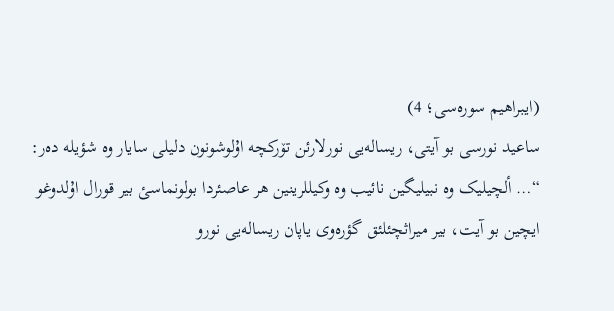(ایبراهیم سورەسی؛ 4)
ساعید نورسی بو آیتی، ریسالەیی نورلارئن تۆرکچە اۇلوشونون دلیلی سایار وە شؤیلە دەر:
“… ألچیلیک وە نبیلیگین نائیب وە وکیللرینین هر عاصئردا بولونماسئ بیر قورال اۇلدوغو ایچین بو آیت، بیر میراثچئلئق گؤرەوی یاپان ریسالەیی نورو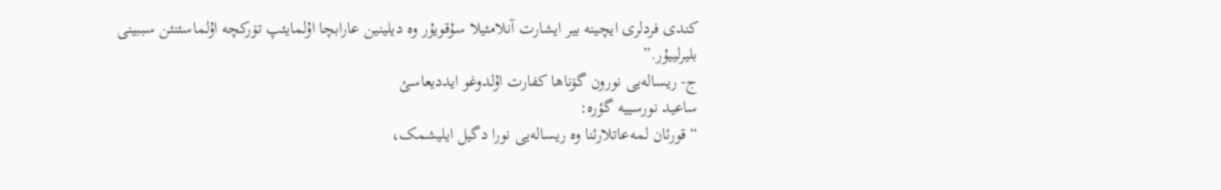کندی فردلری ایچینە بیر ایشارت آنلامئیلا سۇقویۇر وە دیلینین عارابچا اۇلمایئپ تۆرکچە اۇلماسئنئن سببینی بلیرلییۇر.”
ج- ریسالەیی نورون گۆناها کفارت اۇلدوغو ایددیعاسئ
ساعید نورسییە گؤرە:
“قورئان لمەعاتلارئنا وە ریسالەیی نورا دگیل ایلیشمک،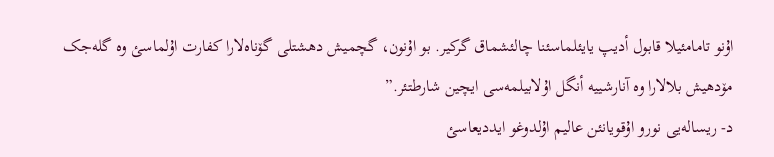اۇنو تامامئیلا قابول أدیپ یایئلماسئنا چالئشماق گرکیر. بو اۇنون، گچمیش دهشتلی گۆناەلارا کفارت اۇلماسئ وە گلەجک مۆدهیش بلالارا وە آنارشییە أنگل اۇلابیلمەسی ایچین شارطتئر.”
د- ریسالەیی نورو اۇقویانئن عالیم اۇلدوغو ایددیعاسئ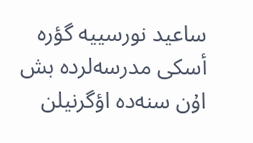ساعید نورسییە گؤرە أسکی مدرسەلردە بش اۇن سنەدە اؤگرنیلن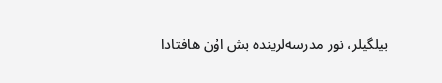بیلگیلر، نور مدرسەلریندە بش اۇن هافتادا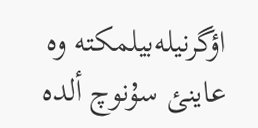اؤگرنیلەبیلمکتە وە عاینئ سۇنوچ ألدە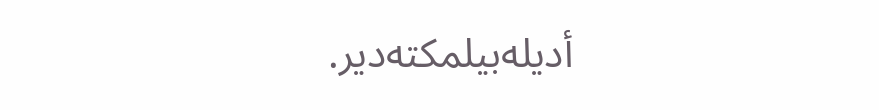أدیلەبیلمکتەدیر.